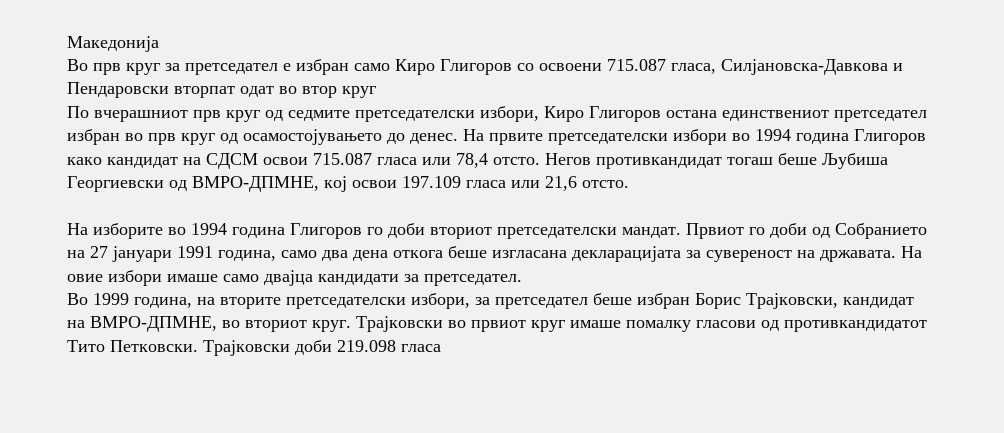Македонија
Во прв круг за претседател е избран само Киро Глигоров со освоени 715.087 гласа, Силјановска-Давкова и Пендаровски вторпат одат во втор круг
По вчерашниот прв круг од седмите претседателски избори, Киро Глигоров остана единствениот претседател избран во прв круг од осамостојувањето до денес. На првите претседателски избори во 1994 година Глигоров како кандидат на СДСМ освои 715.087 гласа или 78,4 отсто. Негов противкандидат тогаш беше Љубиша Георгиевски од ВМРО-ДПМНЕ, кој освои 197.109 гласа или 21,6 отсто.

На изборите во 1994 година Глигоров го доби вториот претседателски мандат. Првиот го доби од Собранието на 27 јануари 1991 година, само два дена откога беше изгласана декларацијата за сувереност на државата. На овие избори имаше само двајца кандидати за претседател.
Во 1999 година, на вторите претседателски избори, за претседател беше избран Борис Трајковски, кандидат на ВМРО-ДПМНЕ, во вториот круг. Трајковски во првиот круг имаше помалку гласови од противкандидатот Тито Петковски. Трајковски доби 219.098 гласа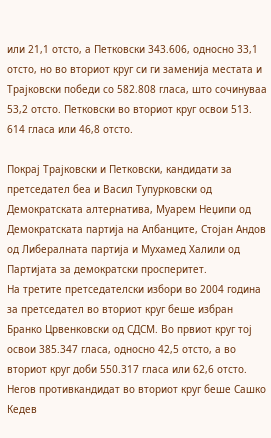или 21,1 отсто, а Петковски 343.606, односно 33,1 отсто, но во вториот круг си ги заменија местата и Трајковски победи со 582.808 гласа, што сочинуваа 53,2 отсто. Петковски во вториот круг освои 513. 614 гласа или 46,8 отсто.

Покрај Трајковски и Петковски, кандидати за претседател беа и Васил Тупурковски од Демократската алтернатива, Муарем Неџипи од Демократската партија на Албанците, Стојан Андов од Либералната партија и Мухамед Халили од Партијата за демократски просперитет.
На третите претседателски избори во 2004 година за претседател во вториот круг беше избран Бранко Црвенковски од СДСМ. Во првиот круг тој освои 385.347 гласа, односно 42,5 отсто, а во вториот круг доби 550.317 гласа или 62,6 отсто. Негов противкандидат во вториот круг беше Сашко Кедев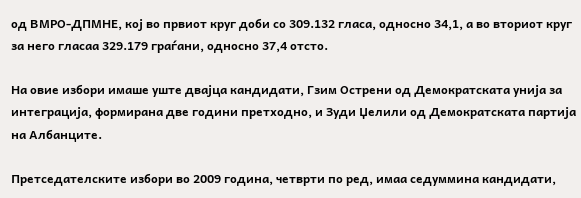од ВМРО-ДПМНЕ, кој во првиот круг доби со 309.132 гласа, односно 34,1, а во вториот круг за него гласаа 329.179 граѓани, односно 37,4 отсто.

На овие избори имаше уште двајца кандидати, Гзим Острени од Демократската унија за интеграција, формирана две години претходно, и Зуди Џелили од Демократската партија на Албанците.

Претседателските избори во 2009 година, четврти по ред, имаа седуммина кандидати,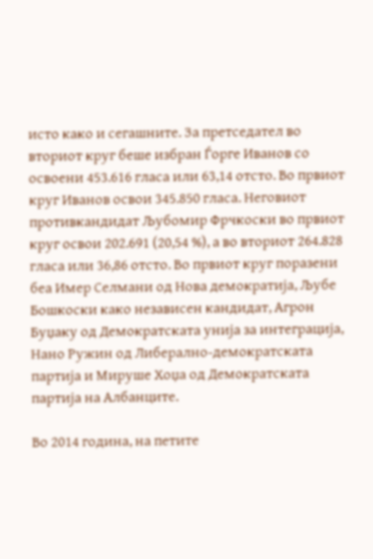исто како и сегашните. За претседател во вториот круг беше избран Ѓорге Иванов со освоени 453.616 гласа или 63,14 отсто. Во првиот круг Иванов освои 345.850 гласа. Неговиот противкандидат Љубомир Фрчкоски во првиот круг освои 202.691 (20,54 %), а во вториот 264.828 гласа или 36,86 отсто. Во првиот круг поразени беа Имер Селмани од Нова демократија, Љубе Бошкоски како независен кандидат, Агрон Буџаку од Демократската унија за интеграција, Нано Ружин од Либерално-демократската партија и Мируше Хоџа од Демократската партија на Албанците.

Во 2014 година, на петите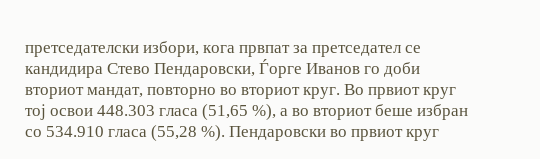претседателски избори, кога првпат за претседател се кандидира Стево Пендаровски, Ѓорге Иванов го доби вториот мандат, повторно во вториот круг. Во првиот круг тој освои 448.303 гласа (51,65 %), а во вториот беше избран со 534.910 гласа (55,28 %). Пендаровски во првиот круг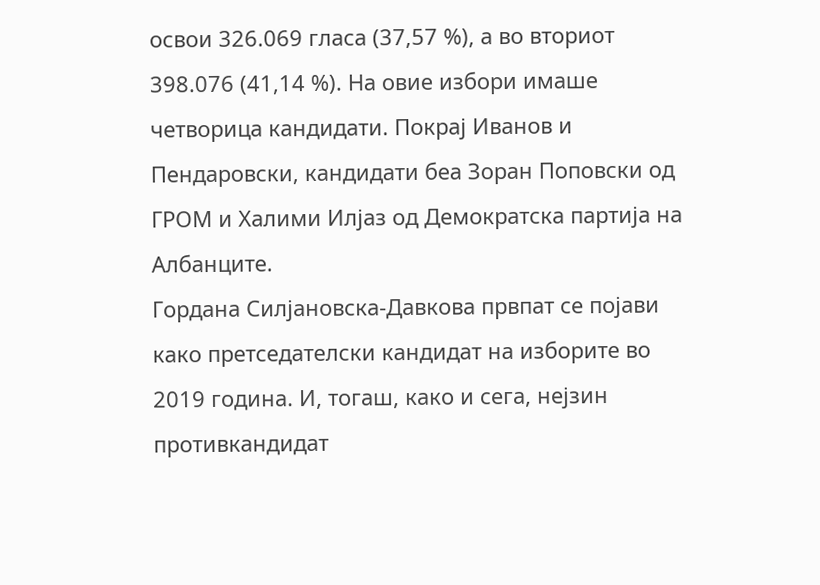освои 326.069 гласа (37,57 %), а во вториот 398.076 (41,14 %). На овие избори имаше четворица кандидати. Покрај Иванов и Пендаровски, кандидати беа Зоран Поповски од ГРОМ и Халими Илјаз од Демократска партија на Албанците.
Гордана Силјановска-Давкова првпат се појави како претседателски кандидат на изборите во 2019 година. И, тогаш, како и сега, нејзин противкандидат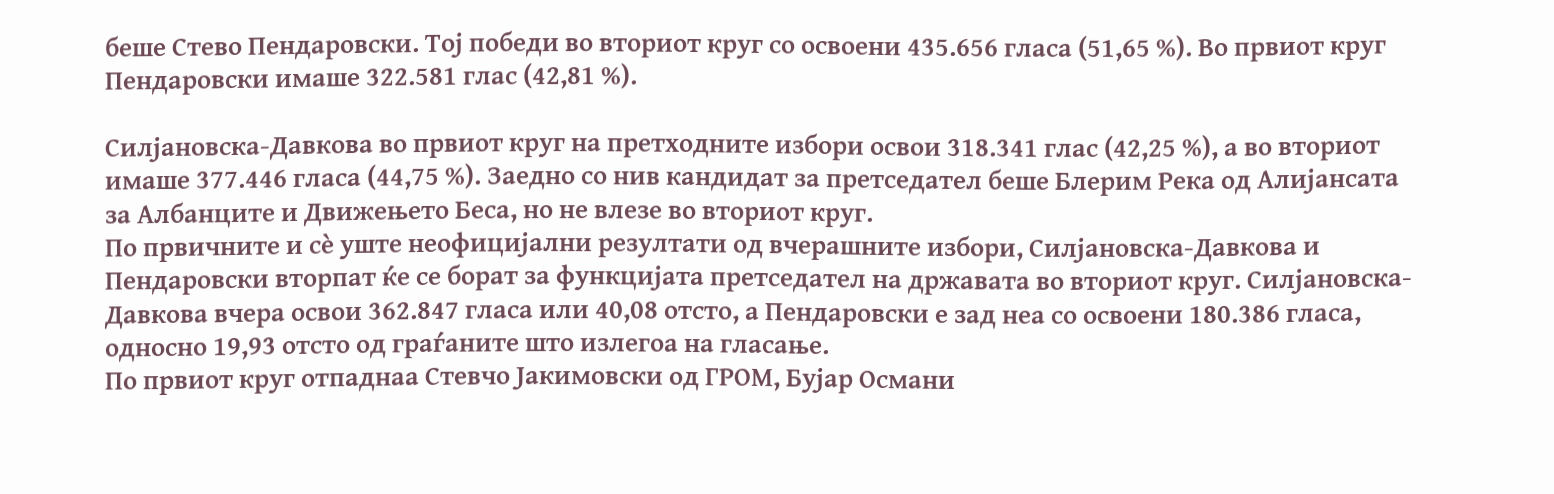беше Стево Пендаровски. Тој победи во вториот круг со освоени 435.656 гласа (51,65 %). Во првиот круг Пендаровски имаше 322.581 глас (42,81 %).

Силјановска-Давкова во првиот круг на претходните избори освои 318.341 глас (42,25 %), а во вториот имаше 377.446 гласа (44,75 %). Заедно со нив кандидат за претседател беше Блерим Река од Алијансата за Албанците и Движењето Беса, но не влезе во вториот круг.
По првичните и сѐ уште неофицијални резултати од вчерашните избори, Силјановска-Давкова и Пендаровски вторпат ќе се борат за функцијата претседател на државата во вториот круг. Силјановска-Давкова вчера освои 362.847 гласа или 40,08 отсто, а Пендаровски е зад неа со освоени 180.386 гласа, односно 19,93 отсто од граѓаните што излегоа на гласање.
По првиот круг отпаднаа Стевчо Јакимовски од ГРОМ, Бујар Османи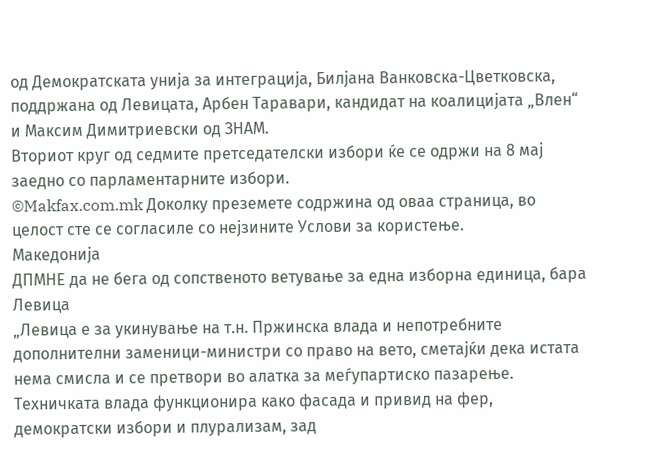од Демократската унија за интеграција, Билјана Ванковска-Цветковска, поддржана од Левицата, Арбен Таравари, кандидат на коалицијата „Влен“ и Максим Димитриевски од ЗНАМ.
Вториот круг од седмите претседателски избори ќе се одржи на 8 мај заедно со парламентарните избори.
©Makfax.com.mk Доколку преземете содржина од оваа страница, во целост сте се согласиле со нејзините Услови за користење.
Македонија
ДПМНЕ да не бега од сопственото ветување за една изборна единица, бара Левица
„Левица е за укинување на т.н. Пржинска влада и непотребните дополнителни заменици-министри со право на вето, сметајќи дека истата нема смисла и се претвори во алатка за меѓупартиско пазарење. Техничката влада функционира како фасада и привид на фер, демократски избори и плурализам, зад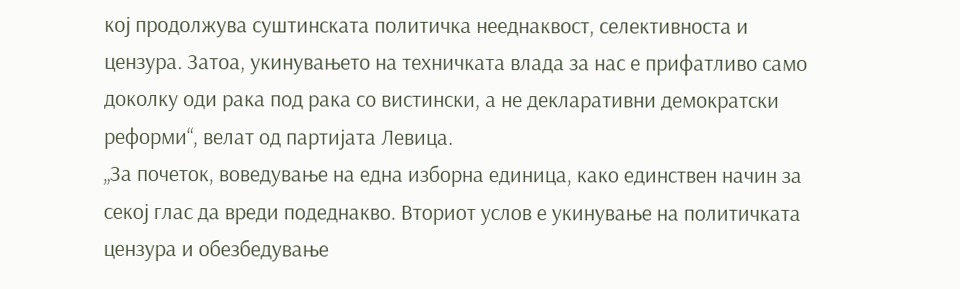кој продолжува суштинската политичка нееднаквост, селективноста и цензура. Затоа, укинувањето на техничката влада за нас е прифатливо само доколку оди рака под рака со вистински, а не декларативни демократски реформи“, велат од партијата Левица.
„За почеток, воведување на една изборна единица, како единствен начин за секој глас да вреди подеднакво. Вториот услов е укинување на политичката цензура и обезбедување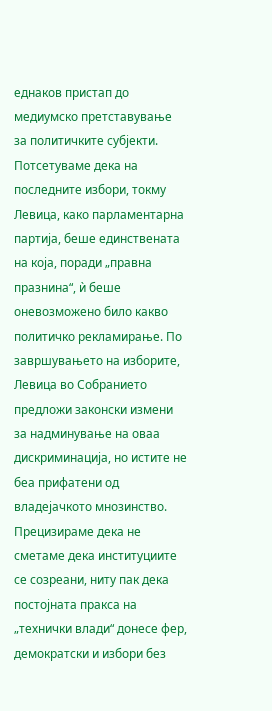еднаков пристап до медиумско претставување за политичките субјекти. Потсетуваме дека на последните избори, токму Левица, како парламентарна партија, беше единствената на која, поради „правна празнина“, ѝ беше оневозможено било какво политичко рекламирање. По завршувањето на изборите, Левица во Собранието предложи законски измени за надминување на оваа дискриминација, но истите не беа прифатени од владејачкото мнозинство.
Прецизираме дека не сметаме дека институциите се созреани, ниту пак дека постојната пракса на „технички влади“ донесе фер, демократски и избори без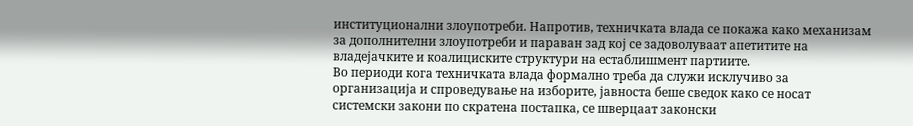институционални злоупотреби. Напротив, техничката влада се покажа како механизам за дополнителни злоупотреби и параван зад кој се задоволуваат апетитите на владејачките и коалициските структури на естаблишмент партиите.
Во периоди кога техничката влада формално треба да служи исклучиво за организација и спроведување на изборите, јавноста беше сведок како се носат системски закони по скратена постапка, се шверцаат законски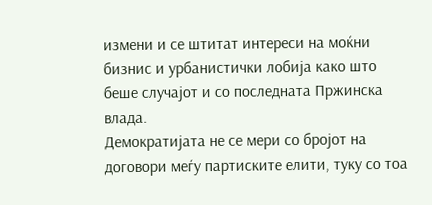измени и се штитат интереси на моќни бизнис и урбанистички лобија како што беше случајот и со последната Пржинска влада.
Демократијата не се мери со бројот на договори меѓу партиските елити, туку со тоа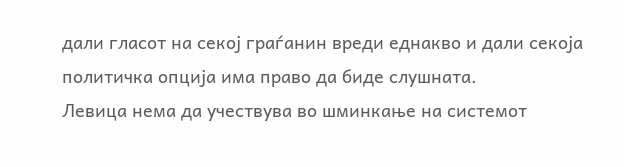дали гласот на секој граѓанин вреди еднакво и дали секоја политичка опција има право да биде слушната.
Левица нема да учествува во шминкање на системот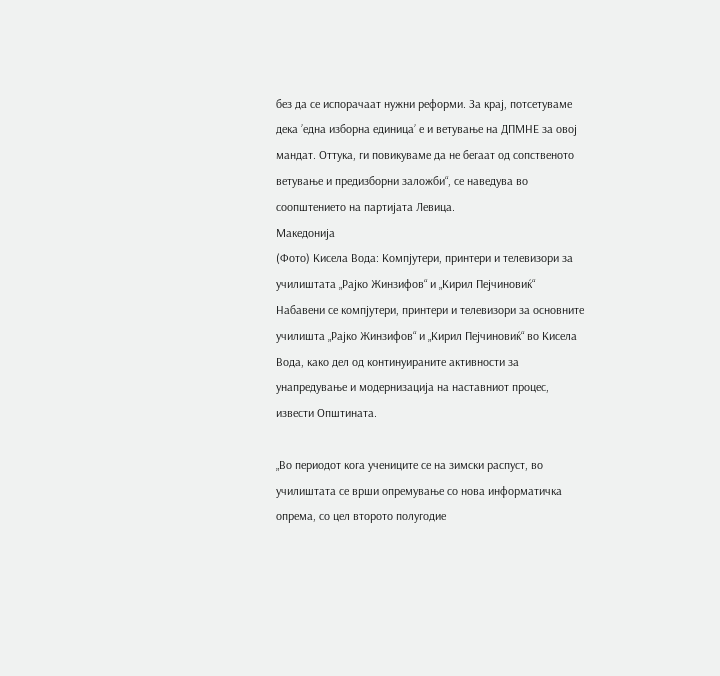без да се испорачаат нужни реформи. За крај, потсетуваме дека ʼедна изборна единицаʼ е и ветување на ДПМНЕ за овој мандат. Оттука, ги повикуваме да не бегаат од сопственото ветување и предизборни заложби“, се наведува во соопштението на партијата Левица.
Македонија
(Фото) Кисела Вода: Компјутери, принтери и телевизори за училиштата „Рајко Жинзифов“ и „Кирил Пејчиновиќ“
Набавени се компјутери, принтери и телевизори за основните училишта „Рајко Жинзифов“ и „Кирил Пејчиновиќ“ во Кисела Вода, како дел од континуираните активности за унапредување и модернизација на наставниот процес, извести Општината.

„Во периодот кога учениците се на зимски распуст, во училиштата се врши опремување со нова информатичка опрема, со цел второто полугодие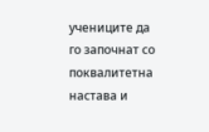учениците да го започнат со поквалитетна настава и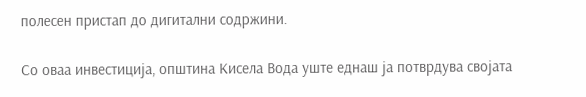полесен пристап до дигитални содржини.

Со оваа инвестиција, општина Кисела Вода уште еднаш ја потврдува својата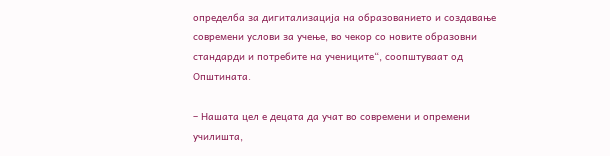определба за дигитализација на образованието и создавање современи услови за учење, во чекор со новите образовни стандарди и потребите на учениците“, соопштуваат од Општината.

– Нашата цел е децата да учат во современи и опремени училишта,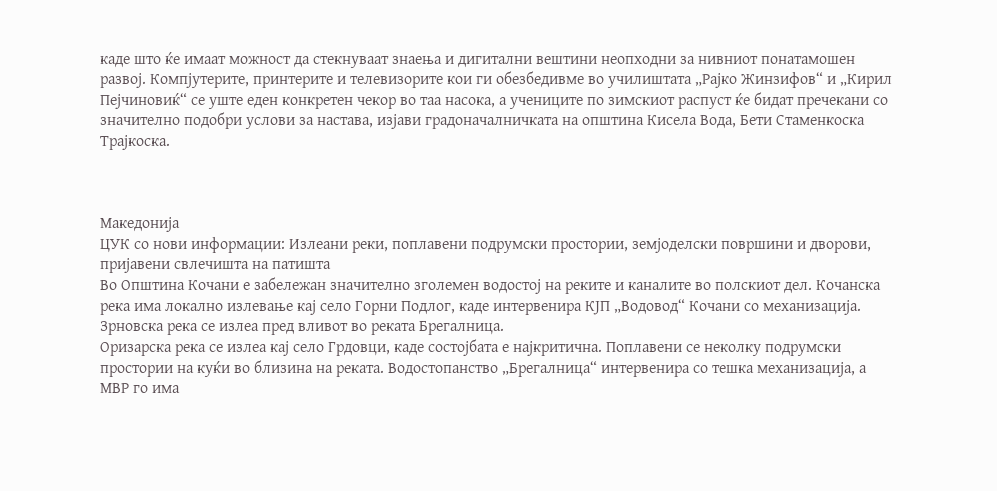каде што ќе имаат можност да стекнуваат знаења и дигитални вештини неопходни за нивниот понатамошен развој. Компјутерите, принтерите и телевизорите кои ги обезбедивме во училиштата „Рајко Жинзифов“ и „Кирил Пејчиновиќ“ се уште еден конкретен чекор во таа насока, а учениците по зимскиот распуст ќе бидат пречекани со значително подобри услови за настава, изјави градоначалничката на општина Кисела Вода, Бети Стаменкоска Трајкоска.



Македонија
ЦУК со нови информации: Излеани реки, поплавени подрумски простории, земјоделски површини и дворови, пријавени свлечишта на патишта
Во Општина Кочани е забележан значително зголемен водостој на реките и каналите во полскиот дел. Кочанска река има локално излевање кај село Горни Подлог, каде интервенира КЈП „Водовод“ Кочани со механизација. Зрновска река се излеа пред вливот во реката Брегалница.
Оризарска река се излеа кај село Грдовци, каде состојбата е најкритична. Поплавени се неколку подрумски простории на куќи во близина на реката. Водостопанство „Брегалница“ интервенира со тешка механизација, а МВР го има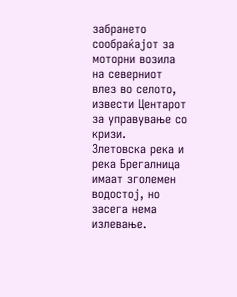забрането сообраќајот за моторни возила на северниот влез во селото, извести Центарот за управување со кризи.
Злетовска река и река Брегалница имаат зголемен водостој, но засега нема излевање.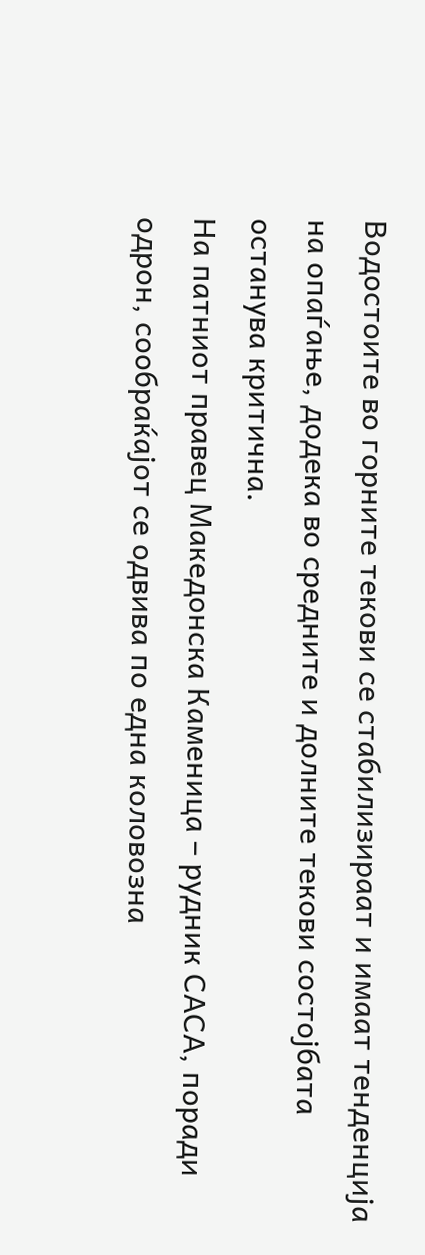Водостоите во горните текови се стабилизираат и имаат тенденција на опаѓање, додека во средните и долните текови состојбата останува критична.
На патниот правец Македонска Каменица – рудник САСА, поради одрон, сообраќајот се одвива по една коловозна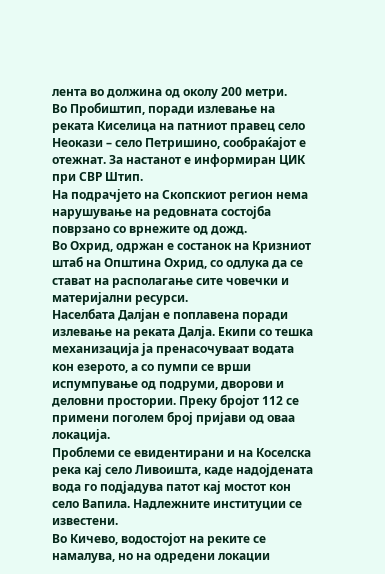лента во должина од околу 200 метри.
Во Пробиштип, поради излевање на реката Киселица на патниот правец село Неокази – село Петришино, сообраќајот е отежнат. За настанот е информиран ЦИК при СВР Штип.
На подрачјето на Скопскиот регион нема нарушување на редовната состојба поврзано со врнежите од дожд.
Во Охрид, одржан е состанок на Кризниот штаб на Општина Охрид, со одлука да се стават на располагање сите човечки и материјални ресурси.
Населбата Далјан е поплавена поради излевање на реката Далја. Екипи со тешка механизација ја пренасочуваат водата кон езерото, а со пумпи се врши испумпување од подруми, дворови и деловни простории. Преку бројот 112 се примени поголем број пријави од оваа локација.
Проблеми се евидентирани и на Коселска река кај село Ливоишта, каде надојдената вода го подјадува патот кај мостот кон село Вапила. Надлежните институции се известени.
Во Кичево, водостојот на реките се намалува, но на одредени локации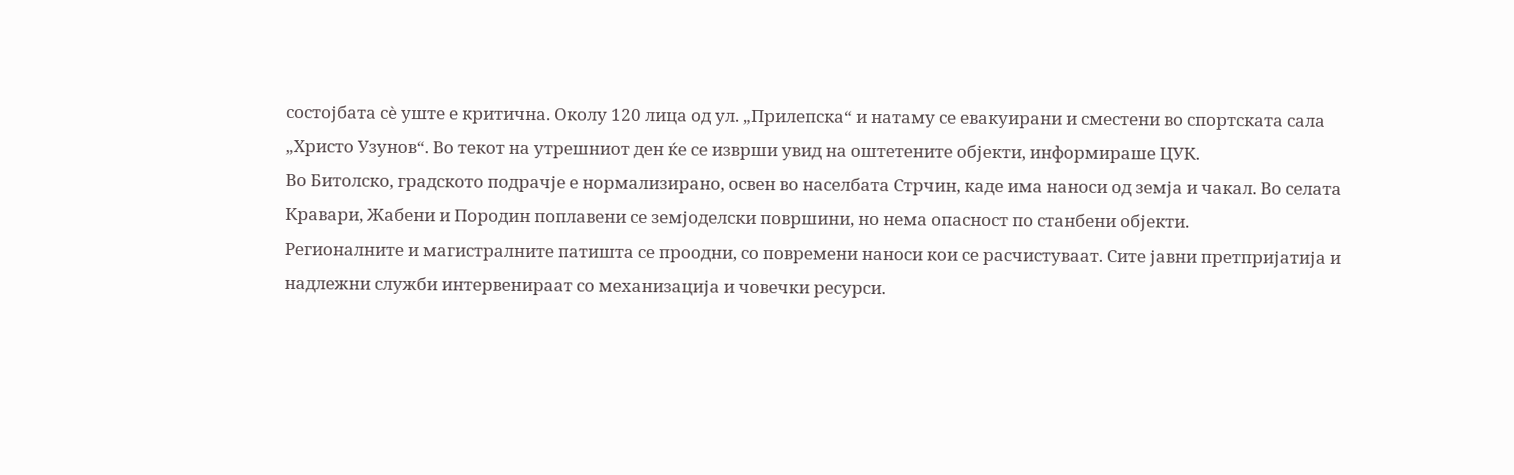состојбата сè уште е критична. Околу 120 лица од ул. „Прилепска“ и натаму се евакуирани и сместени во спортската сала „Христо Узунов“. Во текот на утрешниот ден ќе се изврши увид на оштетените објекти, информираше ЦУК.
Во Битолско, градското подрачје е нормализирано, освен во населбата Стрчин, каде има наноси од земја и чакал. Во селата Кравари, Жабени и Породин поплавени се земјоделски површини, но нема опасност по станбени објекти.
Регионалните и магистралните патишта се проодни, со повремени наноси кои се расчистуваат. Сите јавни претпријатија и надлежни служби интервенираат со механизација и човечки ресурси.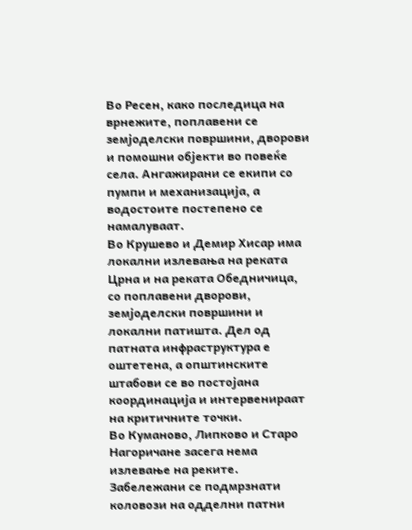Во Ресен, како последица на врнежите, поплавени се земјоделски површини, дворови и помошни објекти во повеќе села. Ангажирани се екипи со пумпи и механизација, а водостоите постепено се намалуваат.
Во Крушево и Демир Хисар има локални излевања на реката Црна и на реката Обедничица, со поплавени дворови, земјоделски површини и локални патишта. Дел од патната инфраструктура е оштетена, а општинските штабови се во постојана координација и интервенираат на критичните точки.
Во Куманово, Липково и Старо Нагоричане засега нема излевање на реките. Забележани се подмрзнати коловози на одделни патни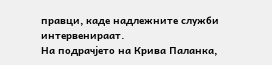правци, каде надлежните служби интервенираат.
На подрачјето на Крива Паланка,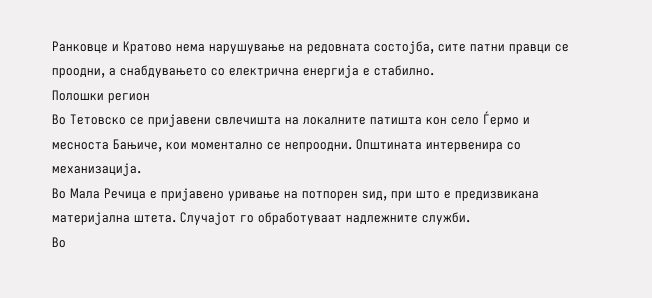Ранковце и Кратово нема нарушување на редовната состојба, сите патни правци се проодни, а снабдувањето со електрична енергија е стабилно.
Полошки регион
Во Тетовско се пријавени свлечишта на локалните патишта кон село Ѓермо и месноста Бањиче, кои моментално се непроодни. Општината интервенира со механизација.
Во Мала Речица е пријавено уривање на потпорен ѕид, при што е предизвикана материјална штета. Случајот го обработуваат надлежните служби.
Во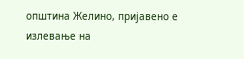општина Желино, пријавено е излевање на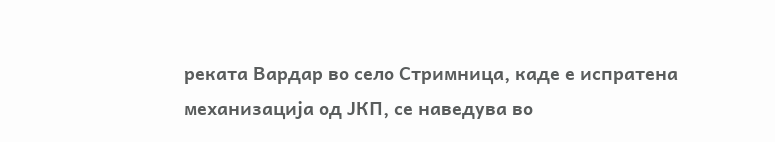реката Вардар во село Стримница, каде е испратена механизација од ЈКП, се наведува во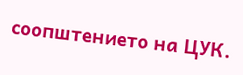соопштението на ЦУК.